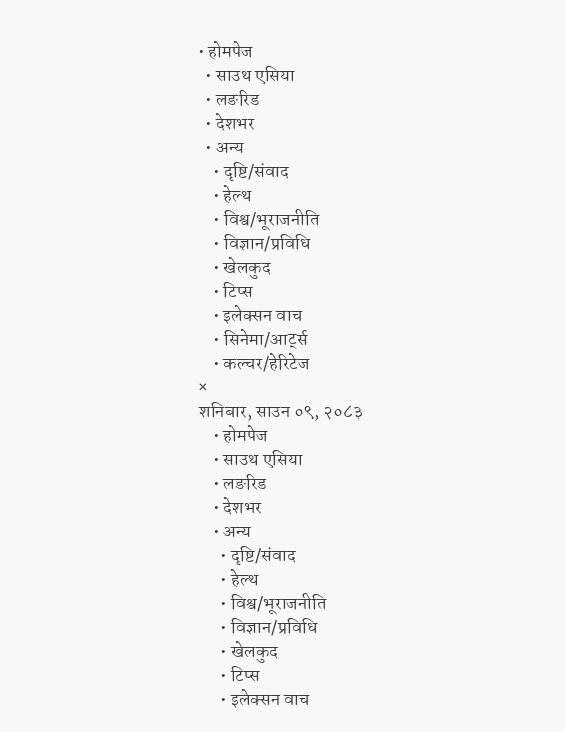• होमपेज
  • साउथ एसिया
  • लङरिड
  • देशभर
  • अन्य
    • दृष्टि/संवाद
    • हेल्थ
    • विश्व/भूराजनीति
    • विज्ञान/प्रविधि
    • खेलकुद
    • टिप्स
    • इलेक्सन वाच
    • सिनेमा/आर्ट्स
    • कल्चर/हेरिटेज
×
शनिबार, साउन ०९, २०८३
    • होमपेज
    • साउथ एसिया
    • लङरिड
    • देशभर
    • अन्य
      • दृष्टि/संवाद
      • हेल्थ
      • विश्व/भूराजनीति
      • विज्ञान/प्रविधि
      • खेलकुद
      • टिप्स
      • इलेक्सन वाच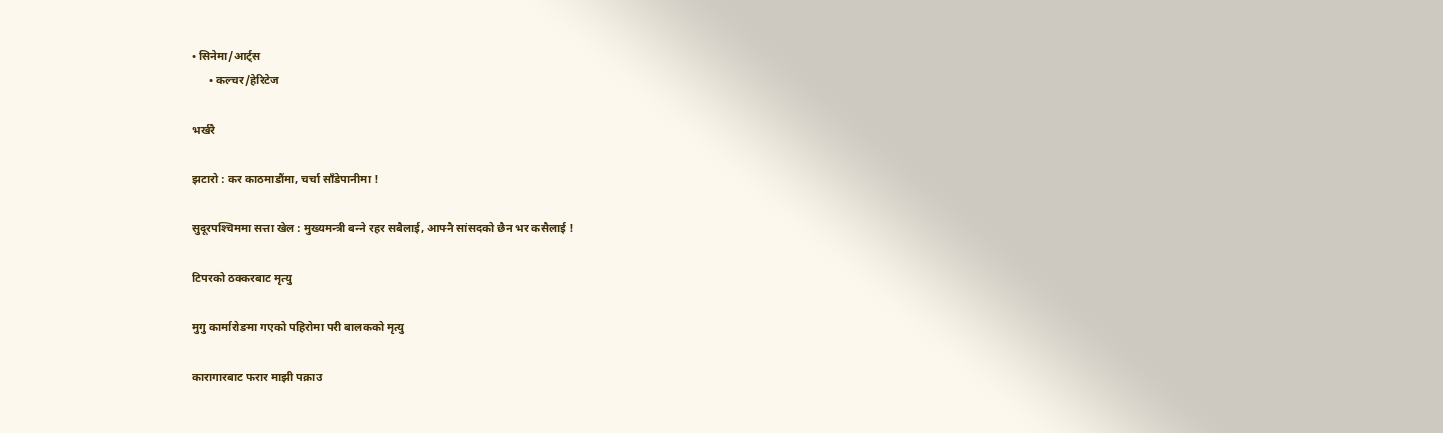• सिनेमा/आर्ट्स
      • कल्चर/हेरिटेज

भर्खरै

झटारो : कर काठमाडौंमा, चर्चा साँडेपानीमा !

सुदूरपश्‍चिममा सत्ता खेल : मुख्यमन्त्री बन्‍ने रहर सबैलाई, आफ्नै सांसदको छैन भर कसैलाई !

टिपरको ठक्करबाट मृत्यु

मुगु कार्मारोङमा गएको पहिरोमा परी बालकको मृत्यु

कारागारबाट फरार माझी पक्राउ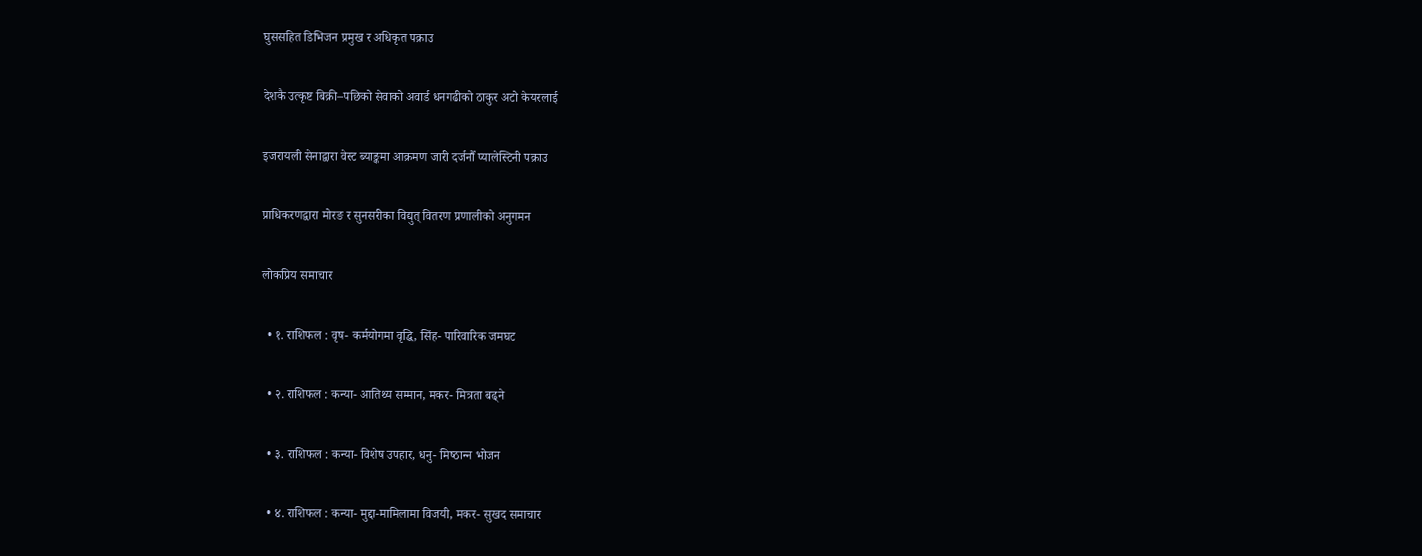घुससहित डिभिजन प्रमुख र अधिकृत पक्राउ

देशकै उत्कृष्ट बिक्री–पछिको सेवाको अवार्ड धनगढीको ठाकुर अटो केयरलाई

इजरायली सेनाद्वारा वेस्ट ब्याङ्कमा आक्रमण जारी दर्जनौँ प्यालेस्टिनी पक्राउ

प्राधिकरणद्वारा मोरङ र सुनसरीका विद्युत् वितरण प्रणालीको अनुगमन

लोकप्रिय समाचार

  • १. राशिफल : वृष- कर्मयोगमा वृद्धि, सिंह- पारिवारिक जमघट

  • २. राशिफल : कन्या- आतिथ्य सम्मान, मकर- मित्रता बढ्ने

  • ३. राशिफल : कन्या- विशेष उपहार, धनु- मिष्‍ठान्‍न भोजन

  • ४. राशिफल : कन्या- मुद्दा-मामिलामा विजयी, मकर- सुखद समाचार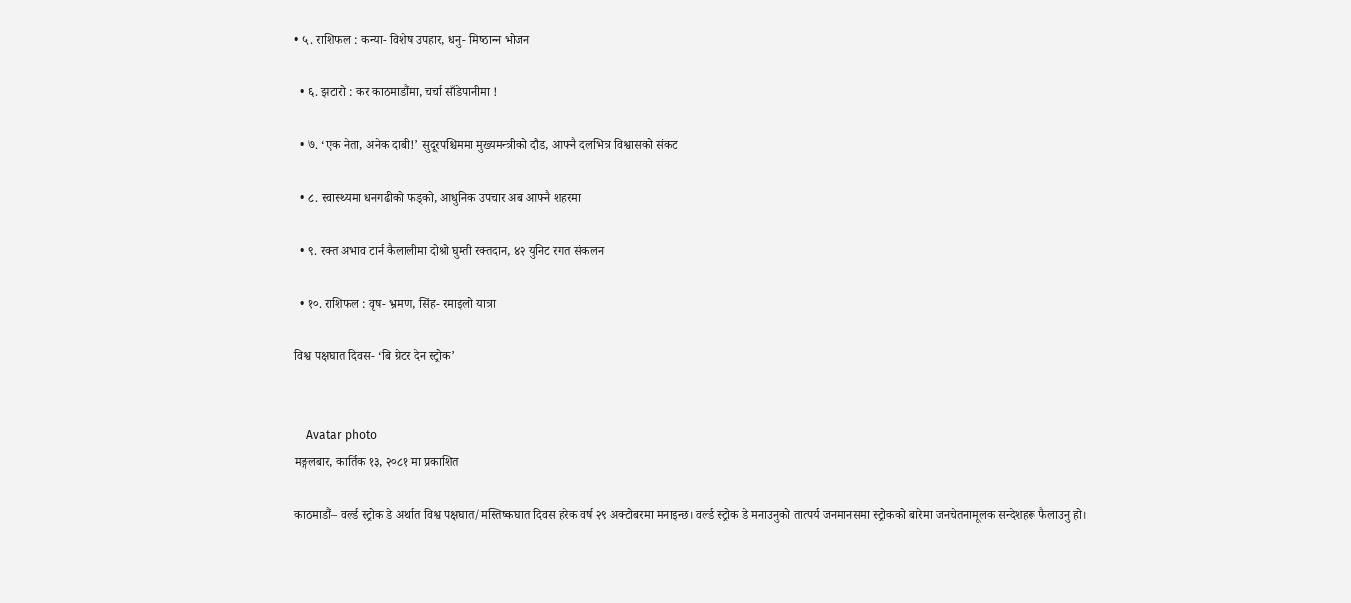• ५. राशिफल : कन्या- विशेष उपहार, धनु- मिष्‍ठान्‍न भोजन

  • ६. झटारो : कर काठमाडौंमा, चर्चा साँडेपानीमा !

  • ७. ‘एक नेता, अनेक दाबी!’ सुदूरपश्चिममा मुख्यमन्त्रीको दौड, आफ्नै दलभित्र विश्वासको संकट

  • ८. स्वास्थ्यमा धनगढीको फड्को, आधुनिक उपचार अब आफ्नै शहरमा

  • ९. रक्त अभाव टार्न कैलालीमा दोश्रो घुम्ती रक्तदान, ४२ युनिट रगत संकलन

  • १०. राशिफल : वृष- भ्रमण, सिंह- रमाइलो यात्रा

विश्व पक्षघात दिवस- ‘बि ग्रेटर देन स्ट्रोक’


    Avatar photo
मङ्गलबार, कार्तिक १३, २०८१ मा प्रकाशित

काठमाडौं– वर्ल्ड स्ट्रोक डे अर्थात विश्व पक्षघात/मस्तिष्कघात दिवस हरेक वर्ष २९ अक्टोबरमा मनाइन्छ। वर्ल्ड स्ट्रोक डे मनाउनुको तात्पर्य जनमानसमा स्ट्रोकको बारेमा जनचेतनामूलक सन्देशहरू फैलाउनु हो।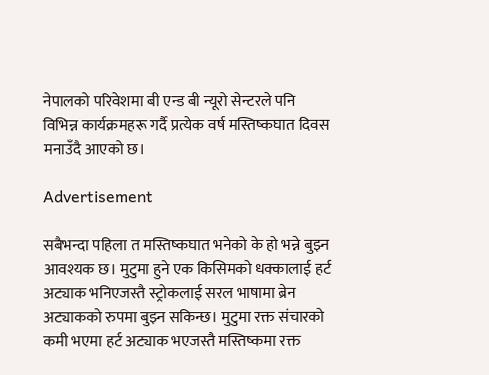नेपालको परिवेशमा बी एन्ड बी न्यूरो सेन्टरले पनि विभिन्न कार्यक्रमहरू गर्दै प्रत्येक वर्ष मस्तिष्कघात दिवस मनाउँदै आएको छ।

Advertisement

सबैभन्दा पहिला त मस्तिष्कघात भनेको के हो भन्ने बुझ्न आवश्यक छ। मुटुमा हुने एक किसिमको धक्कालाई हर्ट अट्याक भनिएजस्तै स्ट्रोकलाई सरल भाषामा ब्रेन अट्याकको रुपमा बुझ्न सकिन्छ। मुटुमा रक्त संचारको कमी भएमा हर्ट अट्याक भएजस्तै मस्तिष्कमा रक्त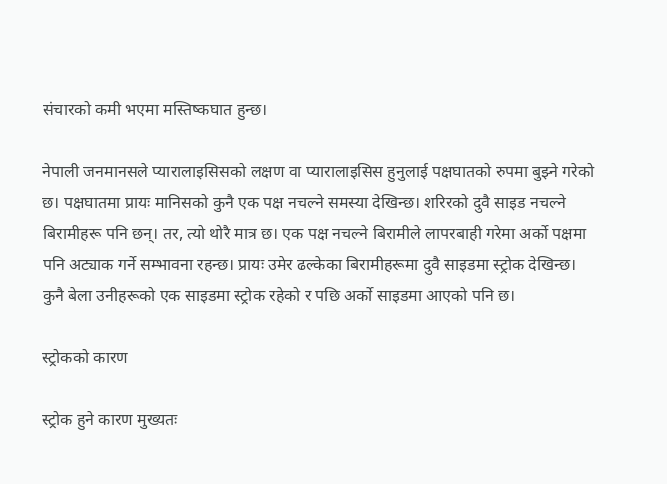संचारको कमी भएमा मस्तिष्कघात हुन्छ।

नेपाली जनमानसले प्यारालाइसिसको लक्षण वा प्यारालाइसिस हुनुलाई पक्षघातको रुपमा बुझ्ने गरेको छ। पक्षघातमा प्रायः मानिसको कुनै एक पक्ष नचल्ने समस्या देखिन्छ। शरिरको दुवै साइड नचल्ने बिरामीहरू पनि छन्। तर, त्यो थोरै मात्र छ। एक पक्ष नचल्ने बिरामीले लापरबाही गरेमा अर्को पक्षमा पनि अट्याक गर्ने सम्भावना रहन्छ। प्रायः उमेर ढल्केका बिरामीहरूमा दुवै साइडमा स्ट्रोक देखिन्छ। कुनै बेला उनीहरूको एक साइडमा स्ट्रोक रहेको र पछि अर्को साइडमा आएको पनि छ।

स्ट्रोकको कारण

स्ट्रोक हुने कारण मुख्यतः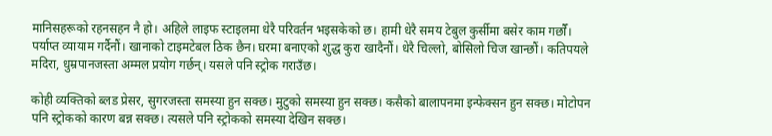मानिसहरूको रहनसहन नै हो। अहिले लाइफ स्टाइलमा धेरै परिवर्तन भइसकेको छ। हामी धेरै समय टेबुल कुर्सीमा बसेर काम गर्छौं। पर्याप्त व्यायाम गर्दैनौं। खानाको टाइमटेबल ठिक छैन। घरमा बनाएको शुद्ध कुरा खादैनौं। धेरै चिल्लो, बोसिलो चिज खान्छौं। कतिपयले मदिरा, धुम्रपानजस्ता अम्मल प्रयोग गर्छन्। यसले पनि स्ट्रोक गराउँछ।

कोही व्यक्तिको ब्लड प्रेसर, सुगरजस्ता समस्या हुन सक्छ। मुटुको समस्या हुन सक्छ। कसैको बालापनमा इन्फेक्सन हुन सक्छ। मोटोपन पनि स्ट्रोकको कारण बन्न सक्छ। त्यसले पनि स्ट्रोकको समस्या देखिन सक्छ।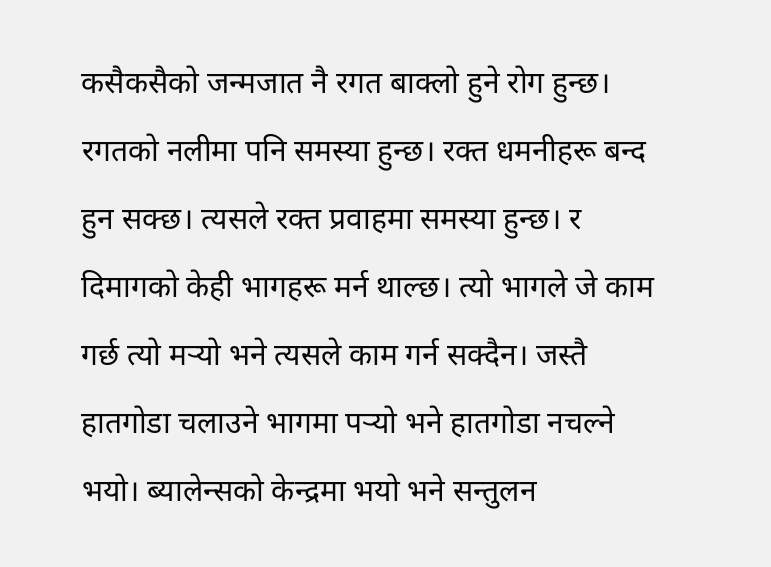कसैकसैको जन्मजात नै रगत बाक्लो हुने रोग हुन्छ। रगतको नलीमा पनि समस्या हुन्छ। रक्त धमनीहरू बन्द हुन सक्छ। त्यसले रक्त प्रवाहमा समस्या हुन्छ। र दिमागको केही भागहरू मर्न थाल्छ। त्यो भागले जे काम गर्छ त्यो मर्‍यो भने त्यसले काम गर्न सक्दैन। जस्तै हातगोडा चलाउने भागमा पर्‍यो भने हातगोडा नचल्ने भयो। ब्यालेन्सको केन्द्रमा भयो भने सन्तुलन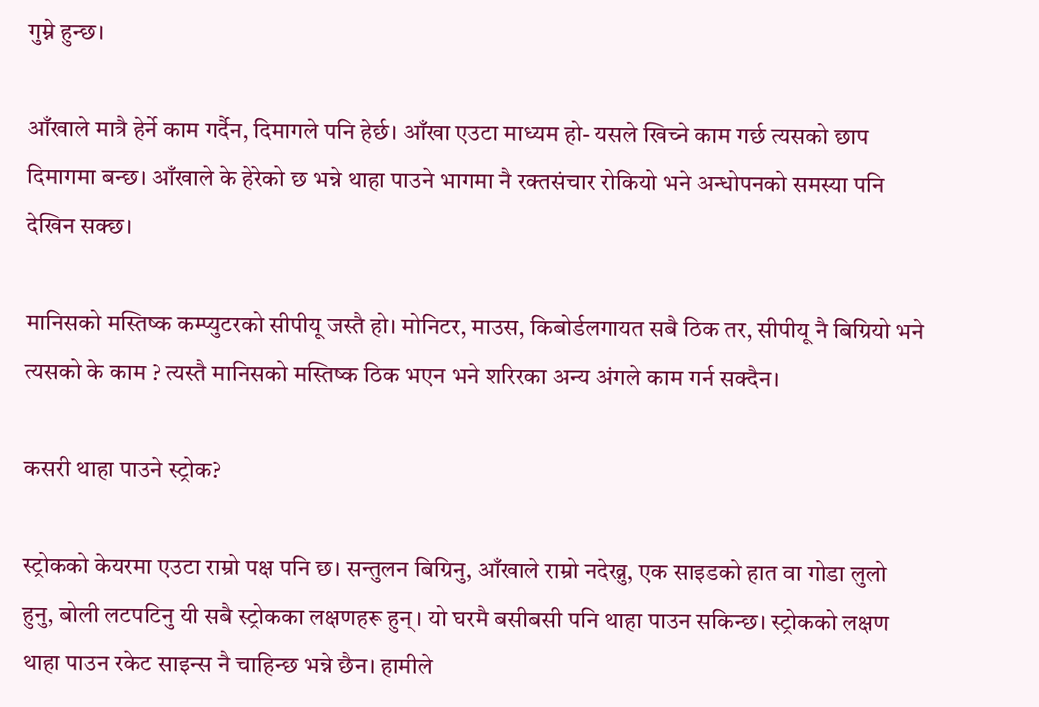गुम्ने हुन्छ।

आँखाले मात्रै हेर्ने काम गर्दैन, दिमागले पनि हेर्छ। आँखा एउटा माध्यम हो- यसले खिच्ने काम गर्छ त्यसको छाप दिमागमा बन्छ। आँखाले के हेरेको छ भन्ने थाहा पाउने भागमा नै रक्तसंचार रोकियो भने अन्धोपनको समस्या पनि देखिन सक्छ।

मानिसको मस्तिष्क कम्प्युटरको सीपीयू जस्तै हो। मोनिटर, माउस, किबोर्डलगायत सबै ठिक तर, सीपीयू नै बिग्रियो भने त्यसको के काम ? त्यस्तै मानिसको मस्तिष्क ठिक भएन भने शरिरका अन्य अंगले काम गर्न सक्दैन।

कसरी थाहा पाउने स्ट्रोक?

स्ट्रोकको केयरमा एउटा राम्रो पक्ष पनि छ। सन्तुलन बिग्रिनु, आँखाले राम्रो नदेख्नु, एक साइडको हात वा गोडा लुलो हुनु, बोली लटपटिनु यी सबै स्ट्रोकका लक्षणहरू हुन्। यो घरमै बसीबसी पनि थाहा पाउन सकिन्छ। स्ट्रोकको लक्षण थाहा पाउन रकेट साइन्स नै चाहिन्छ भन्ने छैन। हामीले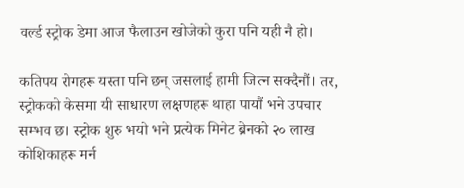वर्ल्ड स्ट्रोक डेमा आज फैलाउन खोजेको कुरा पनि यही नै हो।

कतिपय रोगहरू यस्ता पनि छन् जसलाई हामी जित्न सक्दैनौं। तर, स्ट्रोकको केसमा यी साधारण लक्षणहरू थाहा पायौं भने उपचार सम्भव छ। स्ट्रोक शुरु भयो भने प्रत्येक मिनेट ब्रेनको २० लाख कोशिकाहरू मर्न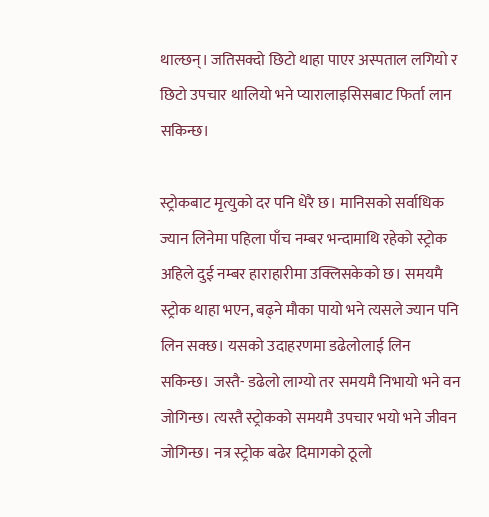थाल्छन्। जतिसक्दो छिटो थाहा पाएर अस्पताल लगियो र छिटो उपचार थालियो भने प्यारालाइसिसबाट फिर्ता लान सकिन्छ।

स्ट्रोकबाट मृत्युको दर पनि धेरै छ। मानिसको सर्वाधिक ज्यान लिनेमा पहिला पाँच नम्बर भन्दामाथि रहेको स्ट्रोक अहिले दुई नम्बर हाराहारीमा उक्लिसकेको छ। समयमै स्ट्रोक थाहा भएन, बढ्ने मौका पायो भने त्यसले ज्यान पनि लिन सक्छ। यसको उदाहरणमा डढेलोलाई लिन सकिन्छ। जस्तै- डढेलो लाग्यो तर समयमै निभायो भने वन जोगिन्छ। त्यस्तै स्ट्रोकको समयमै उपचार भयो भने जीवन जोगिन्छ। नत्र स्ट्रोक बढेर दिमागको ठूलो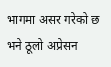भागमा असर गरेको छ भने ठूलो अप्रेसन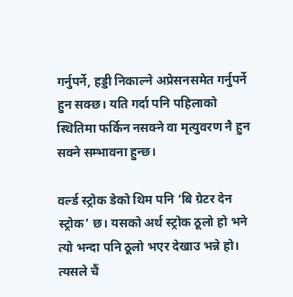गर्नुपर्ने, हड्डी निकाल्ने अप्रेसनसमेत गर्नुपर्ने हुन सक्छ। यति गर्दा पनि पहिलाको स्थितिमा फर्किन नसक्ने वा मृत्युवरण नै हुन सक्ने सम्भावना हुन्छ।

वर्ल्ड स्ट्रोक डेको थिम पनि ‘बि ग्रेटर देन स्ट्रोक’ छ। यसको अर्थ स्ट्रोक ठूलो हो भने त्यो भन्दा पनि ठूलो भएर देखाउ भन्ने हो। त्यसले चैं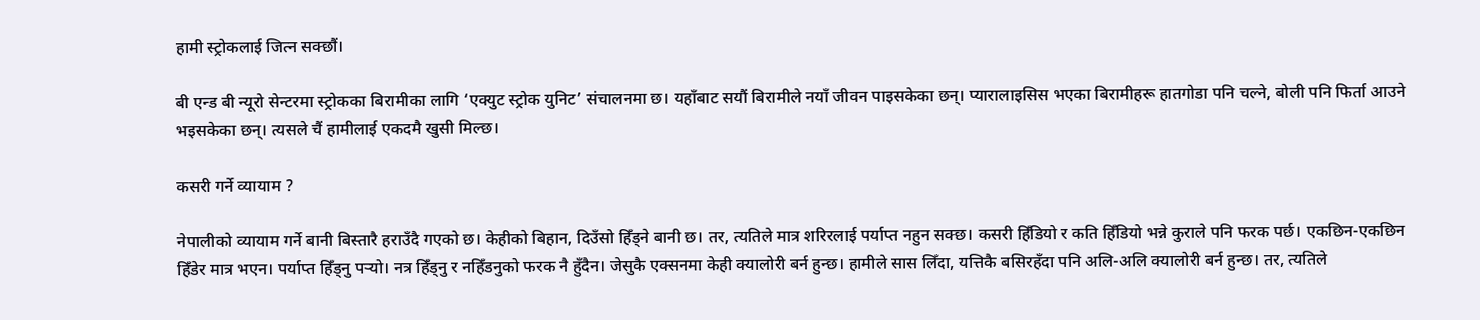हामी स्ट्रोकलाई जित्न सक्छौं।

बी एन्ड बी न्यूरो सेन्टरमा स्ट्रोकका बिरामीका लागि ‘एक्युट स्ट्रोक युनिट’ संचालनमा छ। यहाँबाट सयौं बिरामीले नयाँ जीवन पाइसकेका छन्। प्यारालाइसिस भएका बिरामीहरू हातगोडा पनि चल्ने, बोली पनि फिर्ता आउने भइसकेका छन्। त्यसले चैं हामीलाई एकदमै खुसी मिल्छ।

कसरी गर्ने व्यायाम ?

नेपालीको व्यायाम गर्ने बानी बिस्तारै हराउँदै गएको छ। केहीको बिहान, दिउँसो हिँड्ने बानी छ। तर, त्यतिले मात्र शरिरलाई पर्याप्त नहुन सक्छ। कसरी हिँडियो र कति हिँडियो भन्ने कुराले पनि फरक पर्छ। एकछिन-एकछिन हिँडेर मात्र भएन। पर्याप्त हिँड्नु पर्‍यो। नत्र हिँड्नु र नहिँडनुको फरक नै हुँदैन। जेसुकै एक्सनमा केही क्यालोरी बर्न हुन्छ। हामीले सास लिँदा, यत्तिकै बसिरहँदा पनि अलि-अलि क्यालोरी बर्न हुन्छ। तर, त्यतिले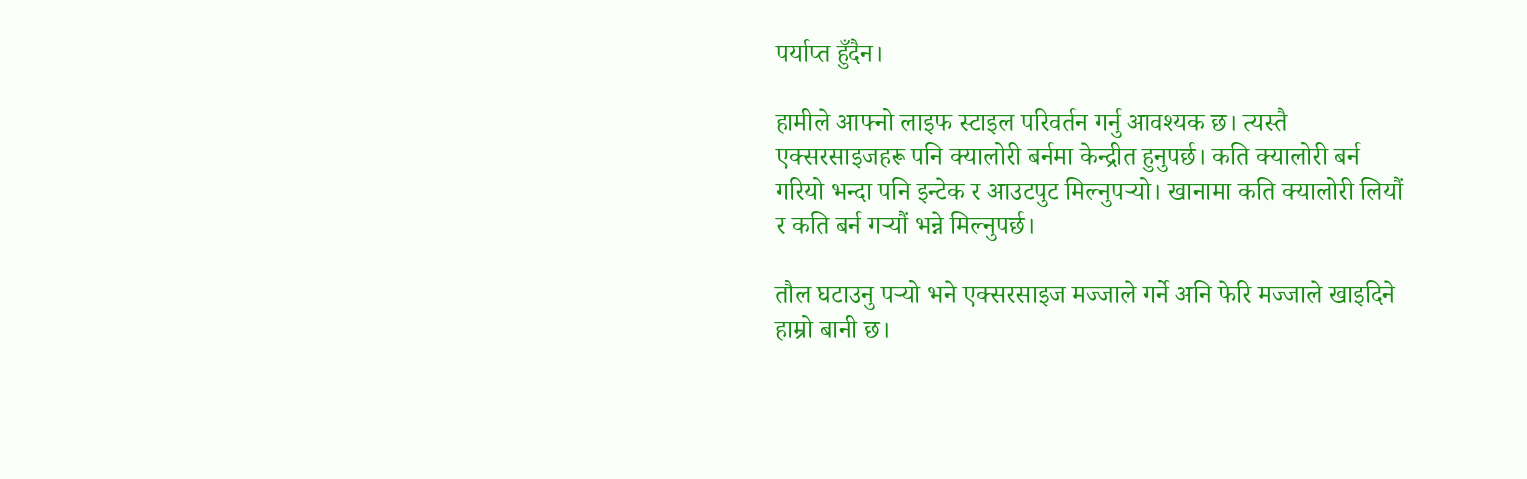पर्याप्त हुँदैन।

हामीले आफ्नो लाइफ स्टाइल परिवर्तन गर्नु आवश्यक छ। त्यस्तै एक्सरसाइजहरू पनि क्यालोरी बर्नमा केन्द्रीत हुनुपर्छ। कति क्यालोरी बर्न गरियो भन्दा पनि इन्टेक र आउटपुट मिल्नुपर्‍यो। खानामा कति क्यालोरी लियौं र कति बर्न गर्‍यौं भन्ने मिल्नुपर्छ।

तौल घटाउनु पर्‍यो भने एक्सरसाइज मज्जाले गर्ने अनि फेरि मज्जाले खाइदिने हाम्रो बानी छ।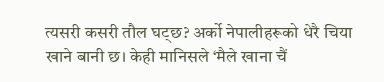त्यसरी कसरी तौल घट्छ? अर्को नेपालीहरूको धेरै चिया खाने बानी छ। केही मानिसले ‘मैले खाना चैं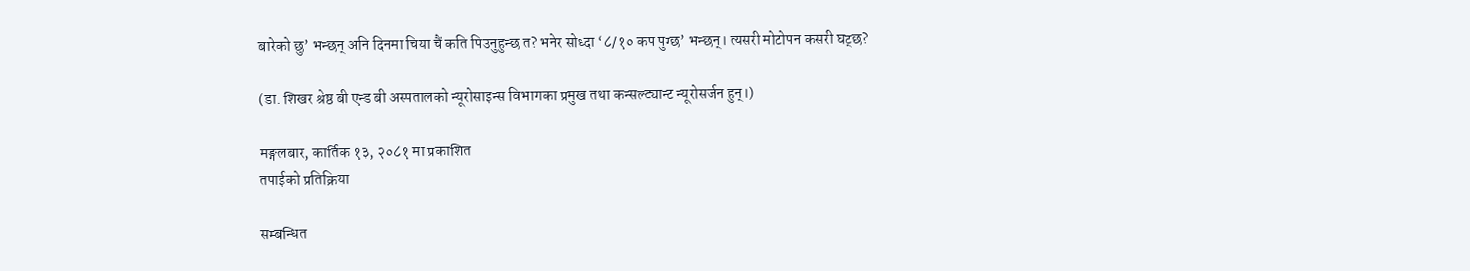बारेको छु’ भन्छन् अनि दिनमा चिया चैं कति पिउनुहुन्छ त? भनेर सोध्दा ‘८/१० कप पुग्छ’ भन्छन्। त्यसरी मोटोपन कसरी घट्छ?

(डा. शिखर श्रेष्ठ बी एन्ड बी अस्पतालको न्यूरोसाइन्स विभागका प्रमुख तथा कन्सल्ट्यान्ट न्यूरोसर्जन हुन्।)

मङ्गलबार, कार्तिक १३, २०८१ मा प्रकाशित
तपाईको प्रतिक्रिया

सम्बन्धित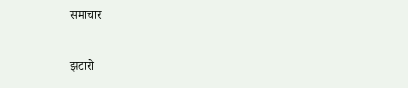समाचार

झटारो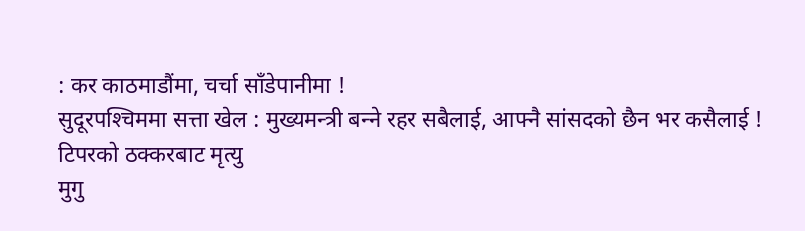: कर काठमाडौंमा, चर्चा साँडेपानीमा !
सुदूरपश्‍चिममा सत्ता खेल : मुख्यमन्त्री बन्‍ने रहर सबैलाई, आफ्नै सांसदको छैन भर कसैलाई !
टिपरको ठक्करबाट मृत्यु
मुगु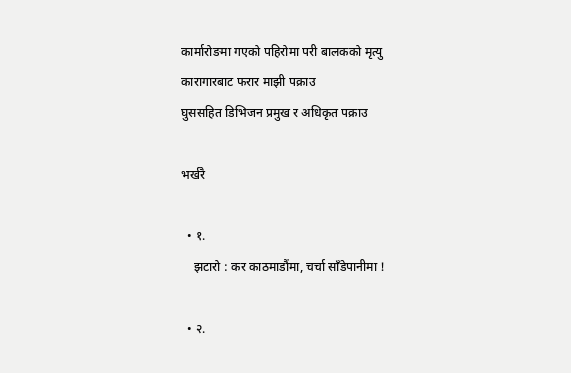कार्मारोङमा गएको पहिरोमा परी बालकको मृत्यु
कारागारबाट फरार माझी पक्राउ
घुससहित डिभिजन प्रमुख र अधिकृत पक्राउ

भर्खरै

  • १.
    झटारो : कर काठमाडौंमा, चर्चा साँडेपानीमा !

  • २.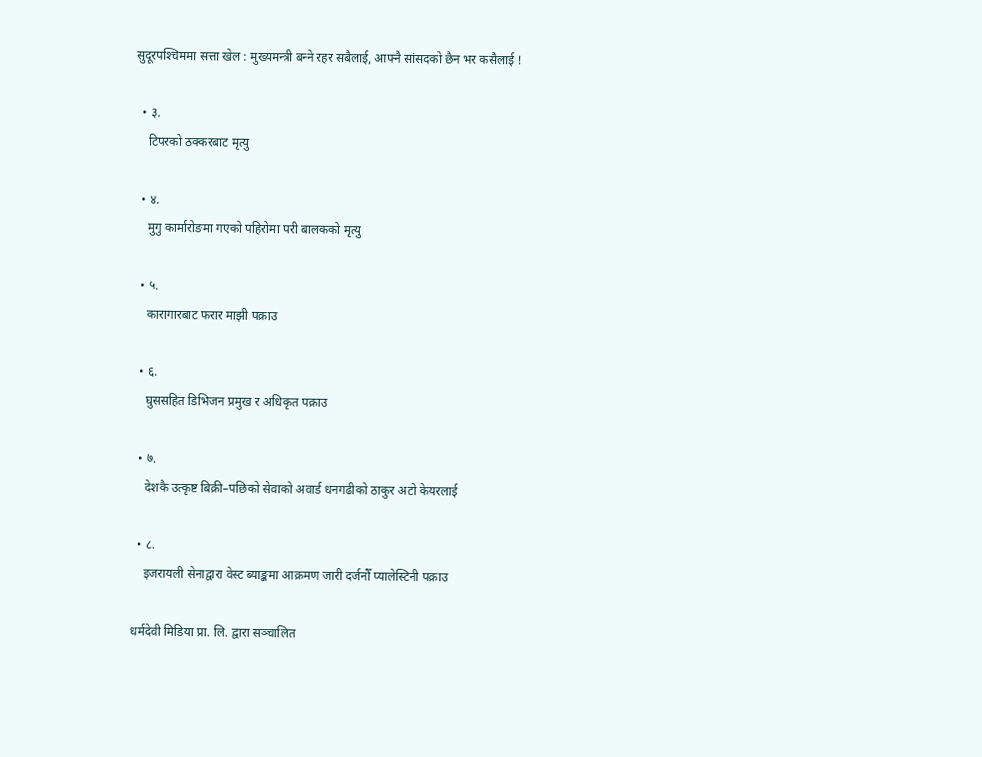सुदूरपश्‍चिममा सत्ता खेल : मुख्यमन्त्री बन्‍ने रहर सबैलाई, आफ्नै सांसदको छैन भर कसैलाई !

  • ३.
    टिपरको ठक्करबाट मृत्यु

  • ४.
    मुगु कार्मारोङमा गएको पहिरोमा परी बालकको मृत्यु

  • ५.
    कारागारबाट फरार माझी पक्राउ

  • ६.
    घुससहित डिभिजन प्रमुख र अधिकृत पक्राउ

  • ७.
    देशकै उत्कृष्ट बिक्री–पछिको सेवाको अवार्ड धनगढीको ठाकुर अटो केयरलाई

  • ८.
    इजरायली सेनाद्वारा वेस्ट ब्याङ्कमा आक्रमण जारी दर्जनौँ प्यालेस्टिनी पक्राउ

धर्मदेवी मिडिया प्रा. लि. द्वारा सञ्चालित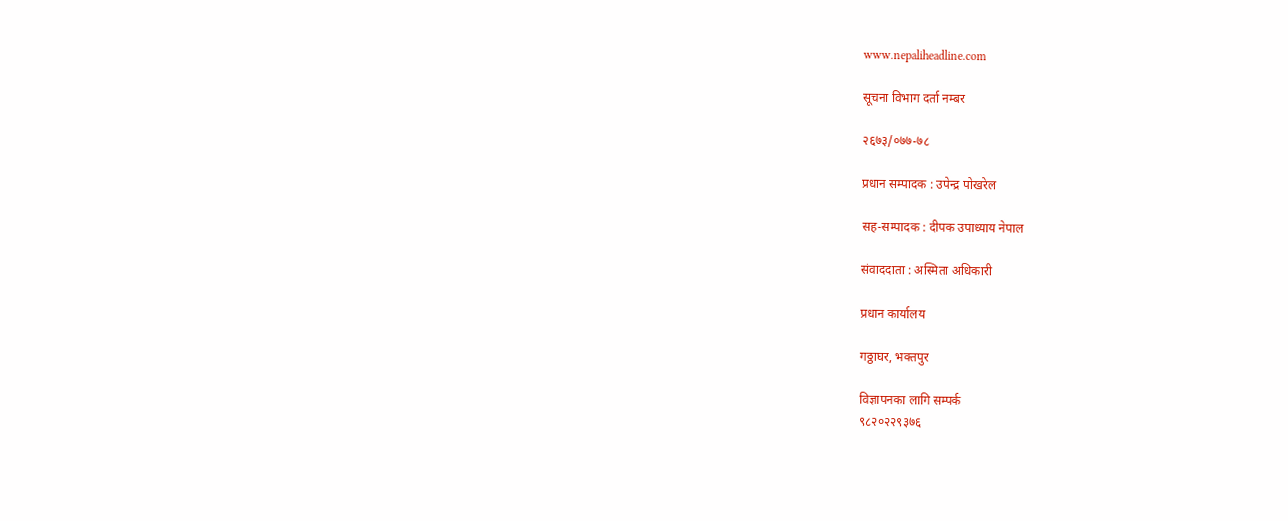www.nepaliheadline.com

सूचना विभाग दर्ता नम्बर

२६७३/०७७-७८

प्रधान सम्पादक : उपेन्द्र पोखरेल

सह-सम्पादक : दीपक उपाध्याय नेपाल

संवाददाता : अस्मिता अधिकारी

प्रधान कार्यालय

गठ्ठाघर, भक्तपुर

विज्ञापनका लागि सम्पर्क
९८२०२२९३७६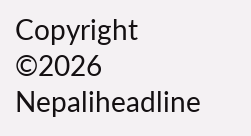Copyright ©2026 Nepaliheadline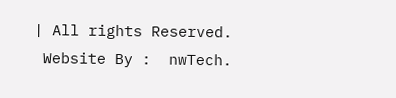| All rights Reserved.
 Website By :  nwTech.